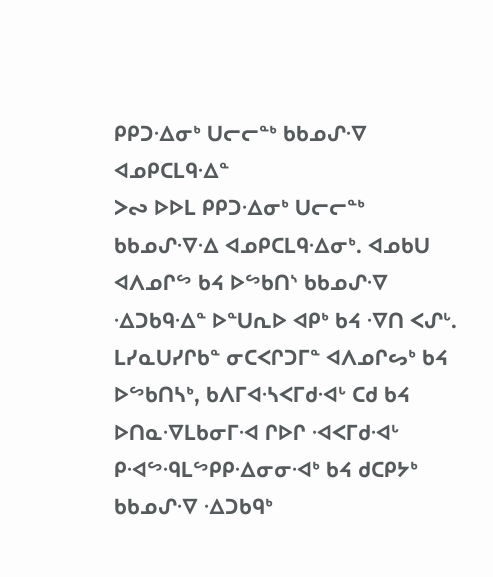ᑭᑭᑐᐧᐃᓂᒃ ᑌᓕᓕᓐᒃ ᑲᑲᓄᔑᐧᐁ ᐊᓄᑭᑕᒪᑫᐧᐃᓐ
ᐳᔓ ᐅᐅᒪ ᑭᑭᑐᐧᐃᓂᒃ ᑌᓕᓕᓐᒃ ᑲᑲᓄᔑᐧᐁᐧᐃ ᐊᓄᑭᑕᒪᑫᐧᐃᓂᒃ. ᐊᓄᑲᑌ ᐊᐱᓄᒋᔥ ᑲᔦ ᐅᔥᑲᑎᔅ ᑲᑲᓄᔑᐧᐁ ᐧᐃᑐᑲᑫᐧᐃᓐ ᐅᓐᑌᕆᐅ ᐊᑭᒃ ᑲᔦ ᐧᐁᑎ ᐸᔑᒡ. ᒪᓯᓇᑌᓯᒋᑲᓐ ᓂᑕᐸᒋᑐᒥᓐ ᐊᐱᓄᒋᔕᒃ ᑲᔦ ᐅᔥᑲᑎᓴᒃ, ᑲᐱᒥᐊᐧᓴᐸᒥᑯᐧᐊᒡ ᑕᑯ ᑲᔦ ᐅᑎᓇᐧᐁᒪᑲᓂᒥᐧᐊ ᒋᐅᒋ ᐧᐊᐸᒥᑯᐧᐊᒡ ᑭᐧᐊᔥᐧᑫᒪᔥᑭᑭᐧᐃᓂᓂᐧᐊᒃ ᑲᔦ ᑯᑕᑭᔭᒃ ᑲᑲᓄᔑᐧᐁ ᐧᐃᑐᑲᑫᒃ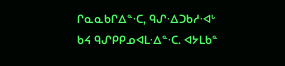ᒋᓇᓇᑲᒋᐃᓐᐧᑕ, ᑫᔑᐧᐃᑐᑲᓱᐧᐊᒡ ᑲᔦ ᑫᔑᑭᑭᓄᐊᒪᐧᐃᓐᐧᑕ. ᐊᔭᒪᑲᓐ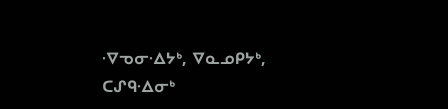ᐧᐁᓀᓂᐧᐃᔭᒃ, ᐁᓇᓄᑭᔭᒃ, ᑕᔑᑫᐧᐃᓂᒃ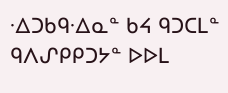ᐧᐃᑐᑲᑫᐧᐃᓇᓐ ᑲᔦ ᑫᑐᑕᒪᓐ ᑫᐱᔑᑭᑭᑐᔭᓐ ᐅᐅᒪ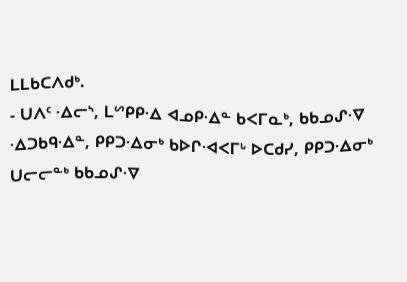ᒪᒪᑲᑕᐱᑯᒃ.
- ᑌᐱᑦ ᐧᐃᓕᔅ, ᒪᔥᑭᑭᐧᐃ ᐊᓄᑭᐧᐃᓐ ᑲᐸᒥᓇᒃ, ᑲᑲᓄᔑᐧᐁ ᐧᐃᑐᑲᑫᐧᐃᓐ, ᑭᑭᑐᐧᐃᓂᒃ ᑲᐅᒋᐧᐊᐸᒥᒡ ᐅᑕᑯᓯ, ᑭᑭᑐᐧᐃᓂᒃ ᑌᓕᓕᓐᒃ ᑲᑲᓄᔑᐧᐁ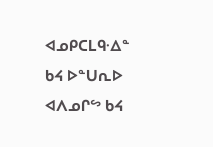ᐊᓄᑭᑕᒪᑫᐧᐃᓐ ᑲᔦ ᐅᓐᑌᕆᐅ ᐊᐱᓄᒋᔥ ᑲᔦ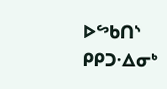ᐅᔥᑲᑎᔅ ᑭᑭᑐᐧᐃᓂᒃ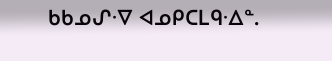ᑲᑲᓄᔑᐧᐁ ᐊᓄᑭᑕᒪᑫᐧᐃᓐ.